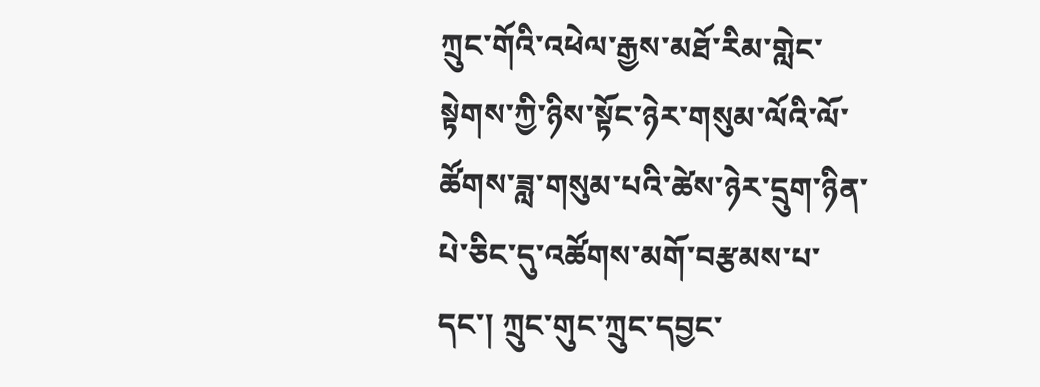ཀྲུང་གོའི་འཕེལ་རྒྱས་མཐོ་རིམ་གླེང་སྟེགས་ཀྱི་ཉིས་སྟོང་ཉེར་གསུམ་ལོའི་ལོ་ཚོགས་ཟླ་གསུམ་པའི་ཚེས་ཉེར་དྲུག་ཉིན་པེ་ཅིང་དུ་འཚོགས་མགོ་བརྩམས་པ་དང་། ཀྲུང་གུང་ཀྲུང་དབྱང་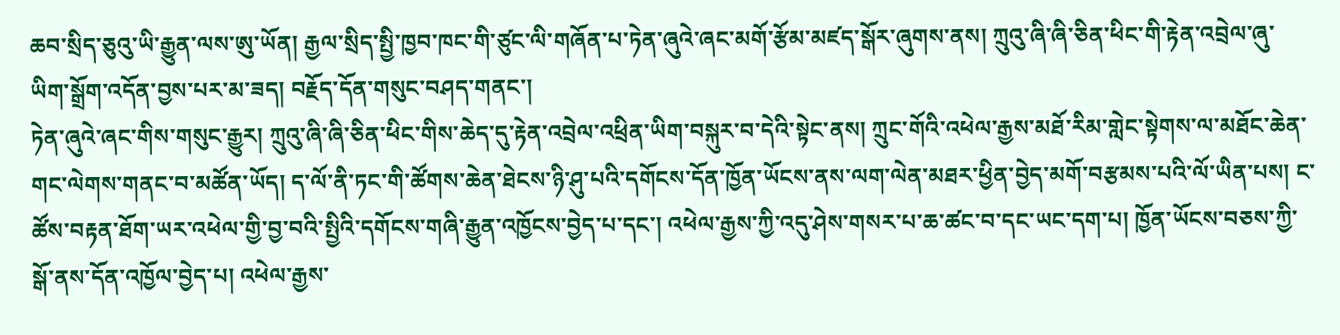ཆབ་སྲིད་ཅུའུ་ཡི་རྒྱུན་ལས་ཨུ་ཡོན། རྒྱལ་སྲིད་སྤྱི་ཁྱབ་ཁང་གི་ཙུང་ལི་གཞོན་པ་ཏེན་ཞུའེ་ཞང་མགོ་རྩོམ་མཛད་སྒོར་ཞུགས་ནས། ཀྲུའུ་ཞི་ཞི་ཅིན་ཕིང་གི་རྟེན་འབྲེལ་ཞུ་ཡིག་སྒྲོག་འདོན་བྱས་པར་མ་ཟད། བརྗོད་དོན་གསུང་བཤད་གནང་།
ཏེན་ཞུའེ་ཞང་གིས་གསུང་རྒྱུར། ཀྲུའུ་ཞི་ཞི་ཅིན་ཕིང་གིས་ཆེད་དུ་རྟེན་འབྲེལ་འཕྲིན་ཡིག་བསྐུར་བ་དེའི་སྟེང་ནས། ཀྲུང་གོའི་འཕེལ་རྒྱས་མཐོ་རིམ་གླེང་སྟེགས་ལ་མཐོང་ཆེན་གང་ལེགས་གནང་བ་མཚོན་ཡོད། ད་ལོ་ནི་ཏང་གི་ཚོགས་ཆེན་ཐེངས་ཉི་ཤུ་པའི་དགོངས་དོན་ཁྱོན་ཡོངས་ནས་ལག་ལེན་མཐར་ཕྱིན་བྱེད་མགོ་བརྩམས་པའི་ལོ་ཡིན་པས། ང་ཚོས་བརྟན་ཐོག་ཡར་འཕེལ་གྱི་བྱ་བའི་སྤྱིའི་དགོངས་གཞི་རྒྱུན་འཁྱོངས་བྱེད་པ་དང་། འཕེལ་རྒྱས་ཀྱི་འདུ་ཤེས་གསར་པ་ཆ་ཚང་བ་དང་ཡང་དག་པ། ཁྱོན་ཡོངས་བཅས་ཀྱི་སྒོ་ནས་དོན་འཁྱོལ་བྱེད་པ། འཕེལ་རྒྱས་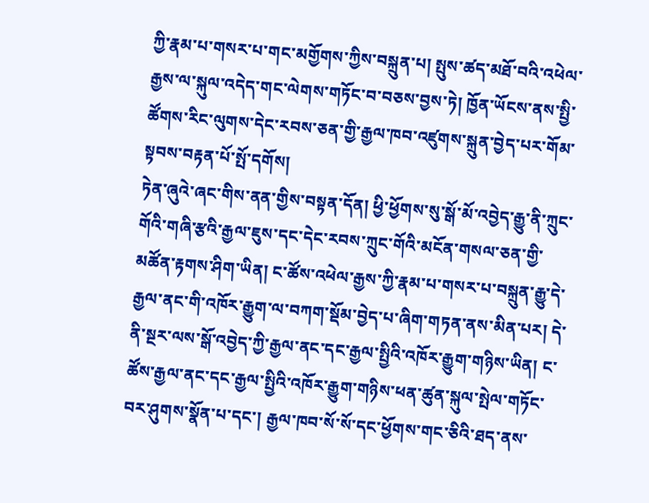ཀྱི་རྣམ་པ་གསར་པ་གང་མགྱོགས་ཀྱིས་བསྐྲུན་པ། སྤུས་ཚད་མཐོ་བའི་འཕེལ་རྒྱས་ལ་སྐུལ་འདེད་གང་ལེགས་གཏོང་བ་བཅས་བྱས་ཏེ། ཁྱོན་ཡོངས་ནས་སྤྱི་ཚོགས་རིང་ལུགས་དེང་རབས་ཅན་གྱི་རྒྱལ་ཁབ་འཛུགས་སྐྲུན་བྱེད་པར་གོམ་སྟབས་བརྟན་པོ་སྤོ་དགོས།
ཏེན་ཞུའེ་ཞང་གིས་ནན་གྱིས་བསྟན་དོན། ཕྱི་ཕྱོགས་སུ་སྒོ་མོ་འབྱེད་རྒྱུ་ནི་ཀྲུང་གོའི་གཞི་རྩའི་རྒྱལ་ཇུས་དང་དེང་རབས་ཀྲུང་གོའི་མངོན་གསལ་ཅན་གྱི་མཚོན་རྟགས་ཤིག་ཡིན། ང་ཚོས་འཕེལ་རྒྱས་ཀྱི་རྣམ་པ་གསར་པ་བསྐྲུན་རྒྱུ་དེ་རྒྱལ་ནང་གི་འཁོར་རྒྱུག་ལ་བཀག་སྡོམ་བྱེད་པ་ཞིག་གཏན་ནས་མིན་པར། དེ་ནི་སྔར་ལས་སྒོ་འབྱེད་ཀྱི་རྒྱལ་ནང་དང་རྒྱལ་སྤྱིའི་འཁོར་རྒྱུག་གཉིས་ཡིན། ང་ཚོས་རྒྱལ་ནང་དང་རྒྱལ་སྤྱིའི་འཁོར་རྒྱུག་གཉིས་ཕན་ཚུན་སྐུལ་སྤེལ་གཏོང་བར་ཤུགས་སྣོན་པ་དང་། རྒྱལ་ཁབ་སོ་སོ་དང་ཕྱོགས་གང་ཅིའི་ཐད་ནས་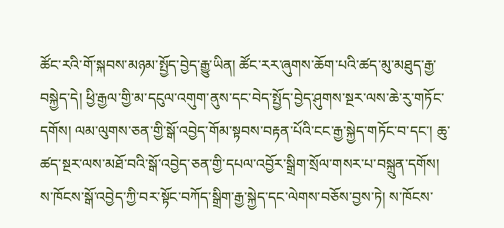ཚོང་རའི་གོ་སྐབས་མཉམ་སྤྱོད་བྱེད་རྒྱུ་ཡིན། ཚོང་རར་ཞུགས་ཆོག་པའི་ཚད་མུ་མཐུད་རྒྱ་བསྐྱེད་དེ། ཕྱི་རྒྱལ་གྱི་མ་དངུལ་འགུག་ནུས་དང་བེད་སྤྱོད་བྱེད་ཤུགས་སྔར་ལས་ཆེ་རུ་གཏོང་དགོས། ལམ་ལུགས་ཅན་གྱི་སྒོ་འབྱེད་གོམ་སྟབས་བརྟན་པོའི་ངང་རྒྱ་སྐྱེད་གཏོང་བ་དང་། ཆུ་ཚད་སྔར་ལས་མཐོ་བའི་སྒོ་འབྱེད་ཅན་གྱི་དཔལ་འབྱོར་སྒྲིག་སྲོལ་གསར་པ་བསྐྲུན་དགོས། ས་ཁོངས་སྒོ་འབྱེད་ཀྱི་བར་སྟོང་བཀོད་སྒྲིག་རྒྱ་སྐྱེད་དང་ལེགས་བཅོས་བྱས་ཏེ། ས་ཁོངས་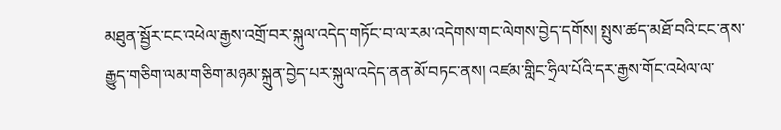མཐུན་སྦྱོར་ངང་འཕེལ་རྒྱས་འགྲོ་བར་སྐུལ་འདེད་གཏོང་བ་ལ་རམ་འདེགས་གང་ལེགས་བྱེད་དགོས། སྤུས་ཚད་མཐོ་བའི་ངང་ནས་རྒྱུད་གཅིག་ལམ་གཅིག་མཉམ་སྐྲུན་བྱེད་པར་སྐུལ་འདེད་ནན་མོ་བཏང་ནས། འཛམ་གླིང་ཧྲིལ་པོའི་དར་རྒྱས་གོང་འཕེལ་ལ་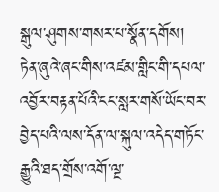སྒུལ་ཤུགས་གསར་པ་སྣོན་དགོས།
ཏེན་ཞུའེ་ཞང་གིས་འཛམ་གླིང་གི་དཔལ་འབྱོར་བརྟན་པོའི་ངང་སླར་གསོ་ཡོང་བར་བྱེད་པའི་ལས་དོན་ལ་སྐུལ་འདེད་གཏོང་རྒྱུའི་ཐད་གྲོས་འགོ་ལྔ་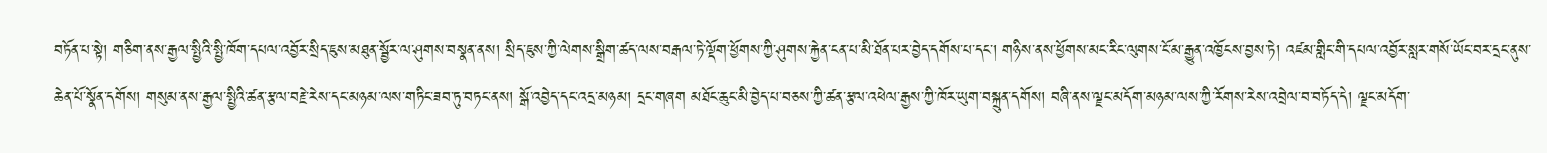བཏོན་པ་སྟེ། གཅིག་ནས་རྒྱལ་སྤྱིའི་སྤྱི་ཁོག་དཔལ་འབྱོར་སྲིད་ཇུས་མཐུན་སྦྱོར་ལ་ཤུགས་བསྣན་ནས། སྲིད་ཇུས་ཀྱི་ལེགས་སྒྲིག་ཚད་ལས་བརྒལ་ཏེ་ལྡོག་ཕྱོགས་ཀྱི་ཤུགས་རྐྱེན་ངན་པ་མི་ཐོན་པར་བྱེད་དགོས་པ་དང་། གཉིས་ནས་ཕྱོགས་མང་རིང་ལུགས་ངོ་མ་རྒྱུན་འཁྱོངས་བྱས་ཏེ། འཛམ་གླིང་གི་དཔལ་འབྱོར་སླར་གསོ་ཡོང་བར་དྲང་ནུས་ཆེན་པོ་སྣོན་དགོས། གསུམ་ནས་རྒྱལ་སྤྱིའི་ཚན་རྩལ་བརྗེ་རེས་དང་མཉམ་ལས་གཏིང་ཟབ་ཏུ་བཏང་ནས། སྒོ་འབྱེད་དང་འདྲ་མཉམ། དྲང་གཞག མཐོང་ཆུང་མི་བྱེད་པ་བཅས་ཀྱི་ཚན་རྩལ་འཕེལ་རྒྱས་ཀྱི་ཁོར་ཡུག་བསྐྲུན་དགོས། བཞི་ནས་ལྗང་མདོག་མཉམ་ལས་ཀྱི་རོགས་རེས་འབྲེལ་བ་བཏོད་དེ། ལྗང་མདོག་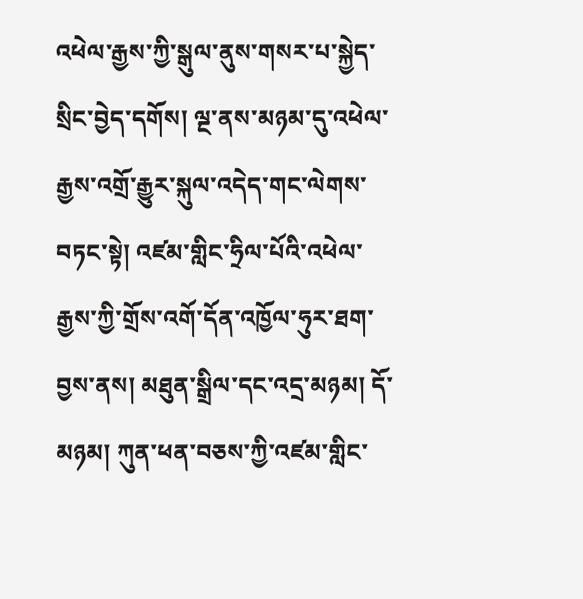འཕེལ་རྒྱས་ཀྱི་སྒུལ་ནུས་གསར་པ་སྐྱེད་སྲིང་བྱེད་དགོས། ལྔ་ནས་མཉམ་དུ་འཕེལ་རྒྱས་འགྲོ་རྒྱུར་སྐུལ་འདེད་གང་ལེགས་བཏང་སྟེ། འཛམ་གླིང་ཧྲིལ་པོའི་འཕེལ་རྒྱས་ཀྱི་གྲོས་འགོ་དོན་འཁྱོལ་ཧུར་ཐག་བྱས་ནས། མཐུན་སྒྲིལ་དང་འདྲ་མཉམ། དོ་མཉམ། ཀུན་ཕན་བཅས་ཀྱི་འཛམ་གླིང་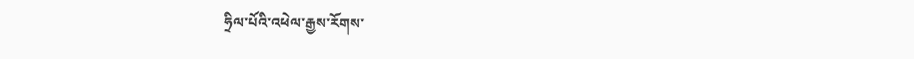ཧྲིལ་པོའི་འཕེལ་རྒྱས་རོགས་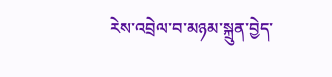རེས་འབྲེལ་བ་མཉམ་སྐྲུན་བྱེད་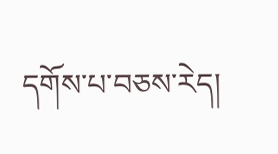དགོས་པ་བཅས་རེད།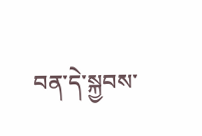བན་དེ་སྐྱབས་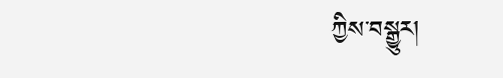ཀྱིས་བསྒྱུར།